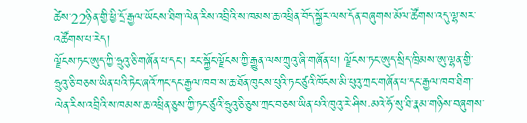ཚེས་22ཉིན་གྱི་ཕྱི་དྲོ་རྒྱལ་ཡོངས་ཐིག་ལེན་རིས་འབྲིའི་ས་ཁམས་ཆ་འཕྲིན་བོད་སྐྱོར་ལས་དོན་བཞུགས་མོལ་ཚོགས་འདུ་ལྷ་སར་འཚོགས་པ་རེད།
ལྗོངས་ཏང་ཨུད་ཀྱི་ཧྲུའུ་ཅི་གཞོན་པ་དང་། རང་སྐྱོང་ལྗོངས་ཀྱི་རྒྱུན་ལས་ཀྲུའུ་ཞི་གཞོན་པ། ལྗོངས་ཏང་ཨུད་སྲིད་ཁྲིམས་ཨུ་ལྷན་གྱི་ཧྲུའུ་ཅི་བཅས་ཡིན་པའི་ཏེང་ཞའོ་ཀང་དང་རྒྱལ་ཁབ་ས་ཆ་ཐོན་ཁུངས་པུའི་ཏང་ཙུའི་ཁོངས་མི་པུའུ་ཀྲང་གཞོན་པ་དང་རྒྱལ་ཁབ་ཐིག་ལེན་རིས་འབྲིའི་ས་ཁམས་ཆ་འཕྲིན་ཅུས་ཀྱི་ཏང་ཙུའི་ཧྲུའུ་ཅི་ཅུས་ཀྲང་བཅས་ཡིན་པའི་ཁུའུ་རེ་ཤིས·མའེ་ཧོ་སུ་ཐི་རྣམ་གཉིས་བཞུགས་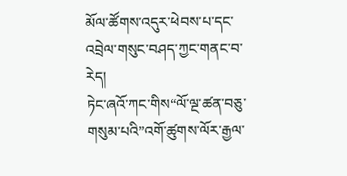མོལ་ཚོགས་འདུར་ཕེབས་པ་དང་འབྲེལ་གསུང་བཤད་ཀྱང་གནང་བ་རེད།
ཏེང་ཞའོ་ཀང་གིས“ལོ་ལྔ་ཚན་བཅུ་གསུམ་པའི”འགོ་ཚུགས་ལོར་རྒྱལ་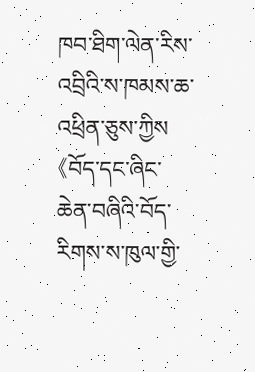ཁབ་ཐིག་ལེན་རིས་འབྲིའི་ས་ཁམས་ཆ་འཕྲིན་ཅུས་ཀྱིས《བོད་དང་ཞིང་ཆེན་བཞིའི་བོད་རིགས་ས་ཁུལ་གྱི་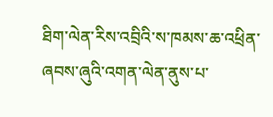ཐིག་ལེན་རིས་འབྲིའི་ས་ཁམས་ཆ་འཕྲིན་ཞབས་ཞུའི་འགན་ལེན་ནུས་པ་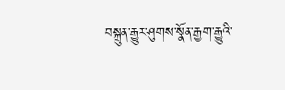བསྐྲུན་རྒྱུར་ཤུགས་སྣོན་རྒྱག་རྒྱུའི་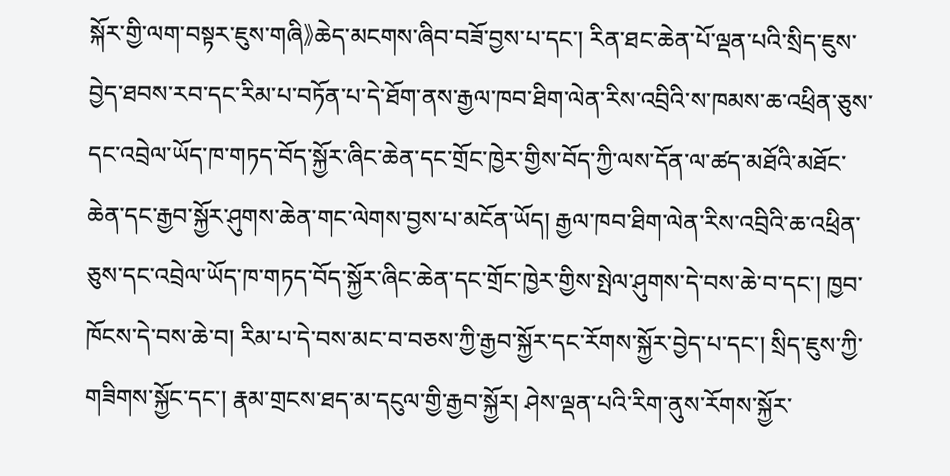སྐོར་གྱི་ལག་བསྟར་ཇུས་གཞི》ཆེད་མངགས་ཞིབ་བཟོ་བྱས་པ་དང་། རིན་ཐང་ཆེན་པོ་ལྡན་པའི་སྲིད་ཇུས་བྱེད་ཐབས་རབ་དང་རིམ་པ་བཏོན་པ་དེ་ཐོག་ནས་རྒྱལ་ཁབ་ཐིག་ལེན་རིས་འབྲིའི་ས་ཁམས་ཆ་འཕྲིན་ཅུས་དང་འབྲེལ་ཡོད་ཁ་གཏད་བོད་སྐྱོར་ཞིང་ཆེན་དང་གྲོང་ཁྱེར་གྱིས་བོད་ཀྱི་ལས་དོན་ལ་ཚད་མཐོའི་མཐོང་ཆེན་དང་རྒྱབ་སྐྱོར་ཤུགས་ཆེན་གང་ལེགས་བྱས་པ་མངོན་ཡོད། རྒྱལ་ཁབ་ཐིག་ལེན་རིས་འབྲིའི་ཆ་འཕྲིན་ཅུས་དང་འབྲེལ་ཡོད་ཁ་གཏད་བོད་སྐྱོར་ཞིང་ཆེན་དང་གྲོང་ཁྱེར་གྱིས་སྤེལ་ཤུགས་དེ་བས་ཆེ་བ་དང་། ཁྱབ་ཁོངས་དེ་བས་ཆེ་བ། རིམ་པ་དེ་བས་མང་བ་བཅས་ཀྱི་རྒྱབ་སྐྱོར་དང་རོགས་སྐྱོར་བྱེད་པ་དང་། སྲིད་ཇུས་ཀྱི་གཟིགས་སྐྱོང་དང་། རྣམ་གྲངས་ཐད་མ་དངུལ་གྱི་རྒྱབ་སྐྱོར། ཤེས་ལྡན་པའི་རིག་ནུས་རོགས་སྐྱོར་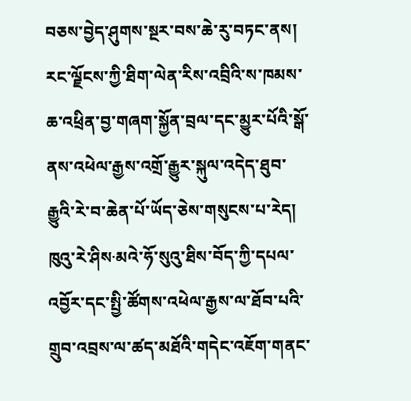བཅས་བྱེད་ཤུགས་སྔར་བས་ཆེ་རུ་བཏང་ནས། རང་ལྗོངས་ཀྱི་ཐིག་ལེན་རིས་འབྲིའི་ས་ཁམས་ཆ་འཕྲིན་བྱ་གཞག་སྐྱོན་བྲལ་དང་མྱུར་པོའི་སྒོ་ནས་འཕེལ་རྒྱས་འགྲོ་རྒྱུར་སྐུལ་འདེད་ཐུབ་རྒྱུའི་རེ་བ་ཆེན་པོ་ཡོད་ཅེས་གསུངས་པ་རེད།
ཁུའུ་རེ་ཤིས·མའེ་ཧོ་སུའུ་ཐིས་བོད་ཀྱི་དཔལ་འབྱོར་དང་སྤྱི་ཚོགས་འཕེལ་རྒྱས་ལ་ཐོབ་པའི་གྲུབ་འབྲས་ལ་ཚད་མཐོའི་གདེང་འཇོག་གནང་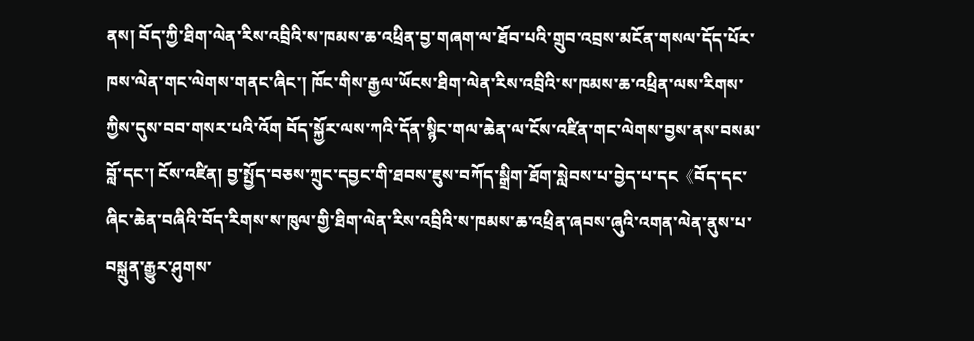ནས། བོད་ཀྱི་ཐིག་ལེན་རིས་འབྲིའི་ས་ཁམས་ཆ་འཕྲིན་བྱ་གཞག་ལ་ཐོབ་པའི་གྲུབ་འབྲས་མངོན་གསལ་དོད་པོར་ཁས་ལེན་གང་ལེགས་གནང་ཞིང་། ཁོང་གིས་རྒྱལ་ཡོངས་ཐིག་ལེན་རིས་འབྲིའི་ས་ཁམས་ཆ་འཕྲིན་ལས་རིགས་ཀྱིས་དུས་བབ་གསར་པའི་འོག བོད་སྐྱོར་ལས་ཀའི་དོན་སྙིང་གལ་ཆེན་ལ་ངོས་འཛིན་གང་ལེགས་བྱས་ནས་བསམ་བློ་དང་། ངོས་འཛིན། བྱ་སྤྱོད་བཅས་ཀྲུང་དབྱང་གི་ཐབས་ཇུས་བཀོད་སྒྲིག་ཐོག་སླེབས་པ་བྱེད་པ་དང《བོད་དང་ཞིང་ཆེན་བཞིའི་བོད་རིགས་ས་ཁུལ་གྱི་ཐིག་ལེན་རིས་འབྲིའི་ས་ཁམས་ཆ་འཕྲིན་ཞབས་ཞུའི་འགན་ལེན་ནུས་པ་བསྐྲུན་རྒྱུར་ཤུགས་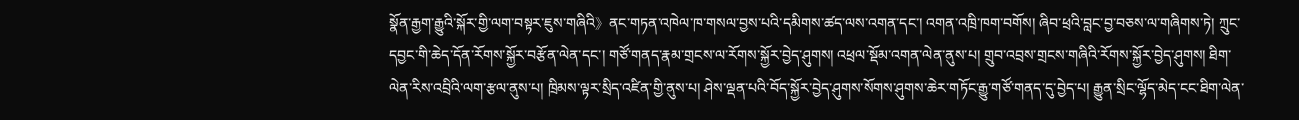སྣོན་རྒྱག་རྒྱུའི་སྐོར་གྱི་ལག་བསྟར་ཇུས་གཞིའི》ནང་གཏན་འཁེལ་ཁ་གསལ་བྱས་པའི་དམིགས་ཚད་ལས་འགན་དང་། འགན་འཁྲི་ཁག་བགོས། ཞིབ་ཕྲའི་བླང་བྱ་བཅས་ལ་གཞིགས་ཏེ། ཀྲུང་དབྱང་གི་ཆེད་དོན་རོགས་སྐྱོར་བརྩོན་ལེན་དང་། གཙོ་གནད་རྣམ་གྲངས་ལ་རོགས་སྐྱོར་བྱེད་ཤུགས། འཕྲལ་སྡོམ་འགན་ལེན་ནུས་པ། གྲུབ་འབྲས་གྲངས་གཞིའི་རོགས་སྐྱོར་བྱེད་ཤུགས། ཐིག་ལེན་རིས་འབྲིའི་ལག་རྩལ་ནུས་པ། ཁྲིམས་ལྟར་སྲིད་འཛིན་གྱི་ནུས་པ། ཤེས་ལྡན་པའི་བོད་སྐྱོར་བྱེད་ཤུགས་སོགས་ཤུགས་ཆེར་གཏོང་རྒྱུ་གཙོ་གནད་དུ་བྱེད་པ། རྒྱུན་སྲིང་ལྷོད་མེད་ངང་ཐིག་ལེན་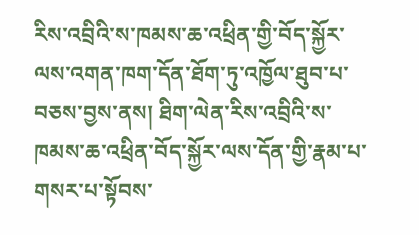རིས་འབྲིའི་ས་ཁམས་ཆ་འཕྲིན་གྱི་བོད་སྐྱོར་ལས་འགན་ཁག་དོན་ཐོག་ཏུ་འཁྱོལ་ཐུབ་པ་བཅས་བྱས་ནས། ཐིག་ལེན་རིས་འབྲིའི་ས་ཁམས་ཆ་འཕྲིན་བོད་སྐྱོར་ལས་དོན་གྱི་རྣམ་པ་གསར་པ་སྟོབས་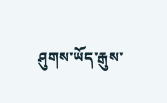ཤུགས་ཡོད་རྒུས་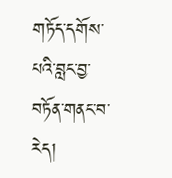གཏོད་དགོས་པའི་བླང་བྱ་བཏོན་གནང་བ་རེད།